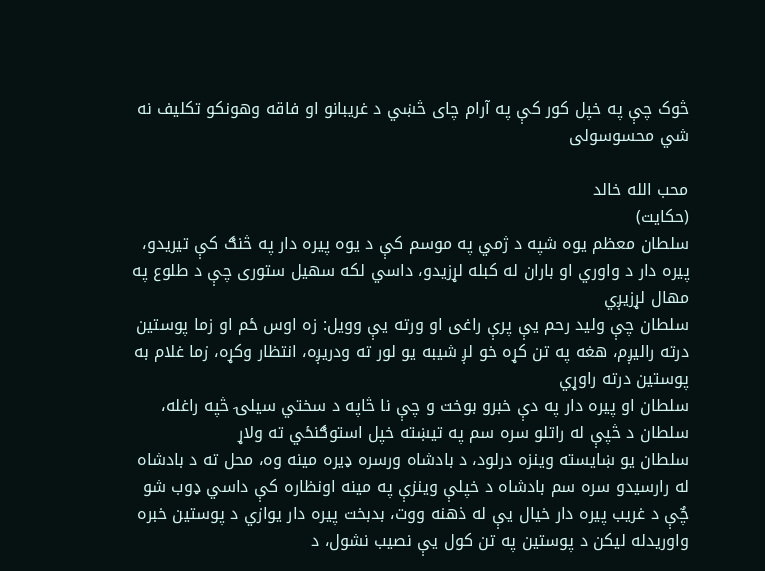څوک چې په خپل کور کې په آرام چای څښي د غریبانو او فاقه وهونکو تکلیف نه شي محسوسولی

محب الله خالد
(حکایت)
سلطان معظم یوه شپه د ژمي په موسم کې د یوه پیره دار په څنګ کې تیریدو، پیره دار د واوري او باران له کبله لړزیدو، داسي لکه سهیل ستوری چې د طلوع په مهال لړزیږي
سلطان چې ولید رحم یې پرې راغی او ورته یې وویل: زه اوس ځم او زما پوستین درته رالیږم، هغه په تن کړه خو لږ شیبه یو لور ته ودریږه، انتظار وکړه، زما غلام به پوستین درته راوړي
سلطان او پیره دار په دې خبرو بوخت و چې نا څاپه د سختي سیلۍ څپه راغله، سلطان د څپې له راتلو سره سم په تیښته خپل استوګنځي ته ولاړ
سلطان یو ښایسته وینزه درلود، د بادشاه ورسره ډیره مینه وه، محل ته د بادشاه له رارسیدو سره سم بادشاه د خپلې وینزې په مینه اونظاره کې داسي ډوب شو چٌې د غریب پیره دار خیال یې له ذهنه ووت، بدبخت پیره دار یوازي د پوستین خبره واوریدله لیکن د پوستین په تن کول یې نصیب نشول، د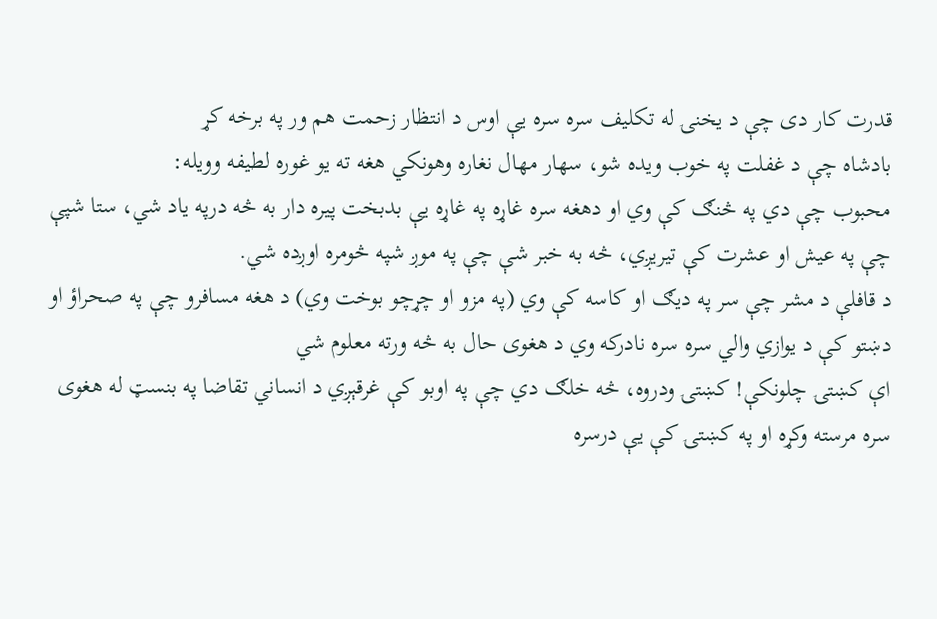قدرت کار دی چې د یخنۍ له تکلیف سره سره یې اوس د انتظار زحمت هم ور په برخه کړ
بادشاه چې د غفلت په خوب ویده شو، سهار مهال نغاره وهونکي هغه ته یو غوره لطیفه وویله:
محبوب چې دي په څنګ کې وي او دهغه سره غاړه په غاړه یې بدبخت پیره دار به څه درپه یاد شي، ستا شپې چې په عیش او عشرت کې تیریږي، څه به خبر شې چې په موږ شپه څومره اوږده شي.
د قافلې د مشر چې سر په دیګ او کاسه کې وي (په مزو او چړچو بوخت وي) د هغه مسافرو چې په صحراؤ او دښتو کې د یوازي والي سره سره نادرکه وي د هغوی حال به څه ورته معلوم شي
اې کښتۍ چلونکې! کښتۍ ودروه، څه خلګ دي چې په اوبو کې غرقېږي د انساني تقاضا په بنسټ له هغوی سره مرسته وکړه او په کښتۍ کې یې درسره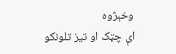وخېژوه
اې چټک او تیز تلونکو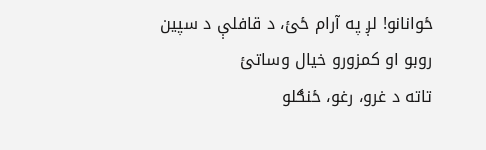ځوانانو! لږ په آرام ځئ، د قافلې د سپین روبو او کمزورو خیال وساتئ
تاته د غرو، رغو، ځنګلو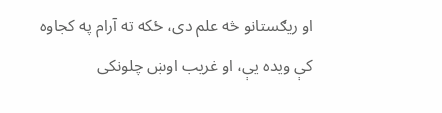او ریګستانو څه علم دی، ځکه ته آرام په کجاوه کې ویده یې، او غریب اوښ چلونکی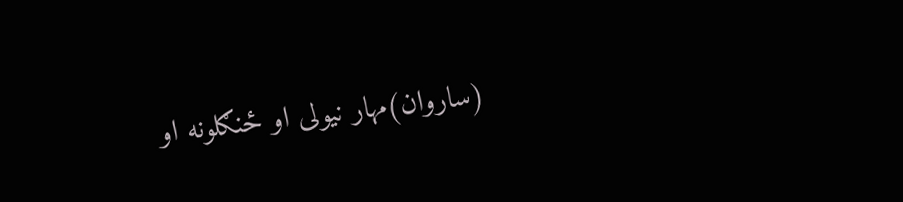(ساروان)مهار نیولی او ځنګلونه او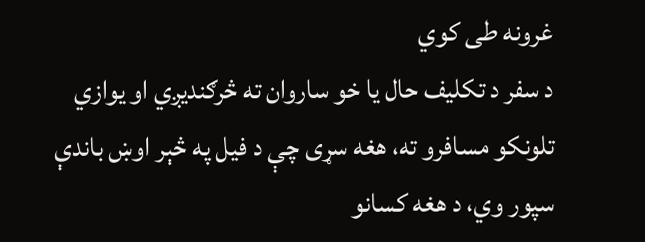غرونه طی کوي
د سفر د تکلیف حال یا خو ساروان ته څرګندیږي او یوازي تلونکو مسافرو ته، هغه سړی چې د فیل په څېر اوښ باندې سپور وي، د هغه کسانو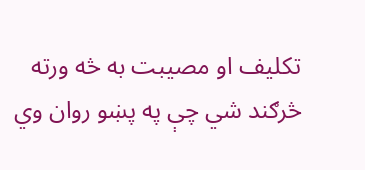تکلیف او مصیبت به څه ورته څرګند شي چې په پښو روان وي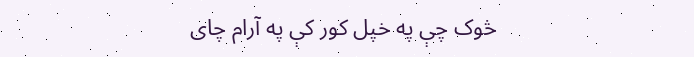څوک چې په خپل کور کې په آرام چای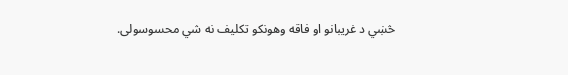څښي د غریبانو او فاقه وهونکو تکلیف نه شي محسوسولی.